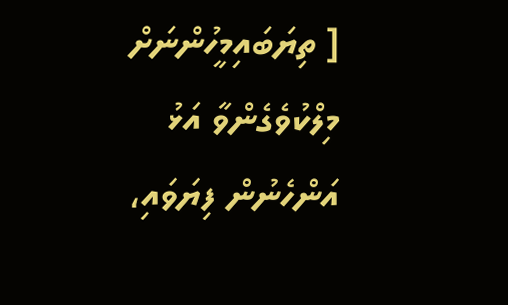[ ތިޔަބައިމީހުންނަށް މިލްކުވެގެންވާ އަޅު އަންހެނުން ފިޔަވައި،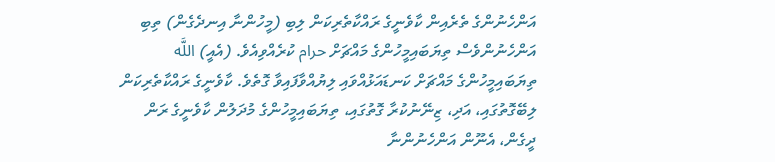އަންހެނުންގެ ތެރެއިން ކާވެނީގެ ރައްކާތެރިކަން ލިބި (މީހުންނާ އިނދެގެން) ތިބި އަންހެނުންވެސް ތިޔަބައިމީހުންގެ މައްޗަށް حرام ކުރެއްވިއެވެ. (އެއީ) اللَّه ތިޔަބައިމީހުންގެ މައްޗަށް ކަނޑައަޅުއްވައި ލިޔުއްވާފައިވާ ގޮތެވެ. ކާވެނީގެ ރައްކާތެރިކަން ލިބޭގޮތުގައި، އަދި، ޒިނޭނުކުރާ ގޮތުގައި، ތިޔަބައިމީހުންގެ މުދަލުން ކާވެނީގެ ރަން ދީގެން، އެނޫން އަންހެނުންނާ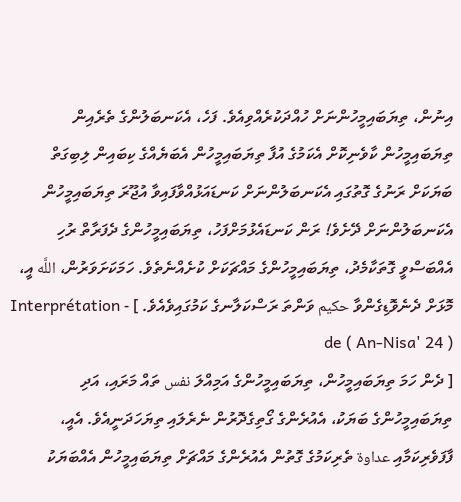އިނުން، ތިޔަބައިމީހުންނަށް ހުއްދަކުރެއްވިއެވެ. ފަހެ، އެކަނބަލުންގެ ތެރެއިން ތިޔަބައިމީހުން ކާވެނިކޮށް އެކަމުގެ އުފާ ތިޔަބައިމީހުން އެބަޔެއްގެ ކިބައިން ލިބިގަތް ބަޔަކަށް ރަނުގެ ގޮތުގައި އެކަނބަލުންނަށް ކަނޑައަޅުއްވާފައިވާ އުޖޫރަ ތިޔަބައިމީހުން އެކަނބަލުންނަށް ދޭށެވެ! ރަން ކަނޑައެޅުމަށްފަހު، ތިޔަބައިމީހުންގެ ދެފަރާތް ރުހި އެއްބަސްވީ ގޮތަކާމެދު، ތިޔަބައިމީހުންގެ މައްޗަކަށް ކުށެއްނެތެވެ. ހަމަކަށަވަރުން، اللَّه އީ، މޮޅަށް ދެނެވޮޑިގެންވާ حكيم ވަންތަ ރަސްކަލާނގެ ކަމުގައިވެއެވެ. ] - Interprétation de ( An-Nisa' 24 )
[ ދެން ހަމަ ތިޔަބައިމީހުން، ތިޔަބައިމީހުންގެ އަމިއްލަ نفس ތައް މަރައި، އަދި ތިޔަބައިމީހުންގެ ބަޔަކު، އެއުރެންގެ ގޯތިގެދޮރުން ނެރެލައި ތިޔަހަދަނީއެވެ. އެއީ، ފާފަވެރިކަމާއި عداوة ތެރިކަމުގެ ގޮތުން އެއުރެންގެ މައްޗަށް ތިޔަބައިމީހުން އެއްބަޔަކު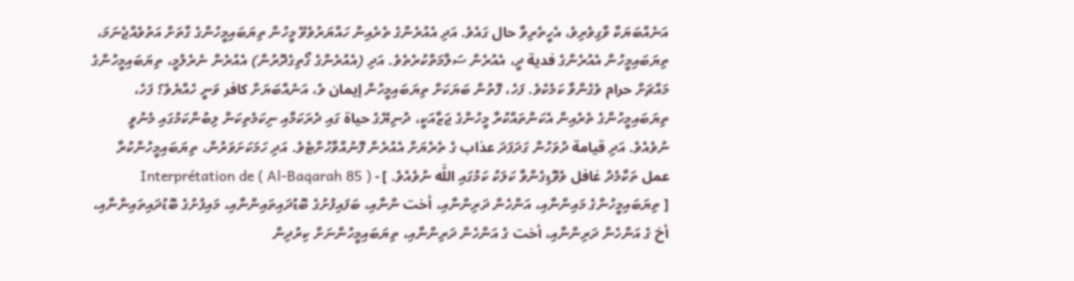އަނެއްބަޔަކާ ވާގިވެރިވެ، އެހީތެރިވާ حال ގައެވެ. އަދި އެއުރެންގެ ތެރެއިން ހައްޔަރުވެވޭ މީހުން ތިޔަބައިމީހުންގެ ގާތަށް އަތުވެއްޖެނަމަ، ތިޔަބައިމީހުން އެއުރެންގެ فدية ދީ، އެއުރެން ސަލާމަތްކުރެތެވެ. އަދި (އެއުރެންގެ ގޯތިގެދޮރުން) އެއުރެން ނެރެލުމީ، ތިޔަބައިމީހުންގެ މައްޗަށް حرام ވެގެންވާ ކަމެކެވެ. ފަހެ، ފޮތުން ބަޔަކަށް ތިޔަބައިމީހުން إيمان ވެ، އަނެއްބަޔަށް كافر ވަނީ ހެއްޔެވެ؟ ފަހެ، ތިޔަބައިމީހުންގެ ތެރެއިން އެކަންތައްކުރާ މީހުންގެ ޖަޒާއަކީ، ދުނިޔޭގެ حياة ގައި ދެރަކަމާއި ނިކަމެތިކަން ލިބުންކަމުގައި މެނުވީ ނުވެއެވެ. އަދި قيامة ދުވަހުން ގަދަފަދަ عذاب ގެ ތެރެޔަށް އެއުރެން ފޮނުއްވާހުށްޓެވެ. އަދި ހަމަކަށަވަރުން، ތިޔަބައިމީހުންކުރާ عمل ތަކާމެދު غافل ވެވޮޑިގެންވާ ކަލަކު ކަމުގައި اللَّه ނުވެއެވެ. ] - Interprétation de ( Al-Baqarah 85 )
[ ތިޔަބައިމީހުންގެ މައިންނާއި، އަންހެން ދަރިންނާއި، أخت ންނާއި، ބަފައިފުށުގެ ބޮޑުދައިތައިންނާއި، މައިފުށުގެ ބޮޑުދައިތައިންނާއި، أخ ގެ އަންހެން ދަރިންނާއި، أخت ގެ އަންހެން ދަރިންނާއި، ތިޔަބައިމީހުންނަށް ކިރުދިން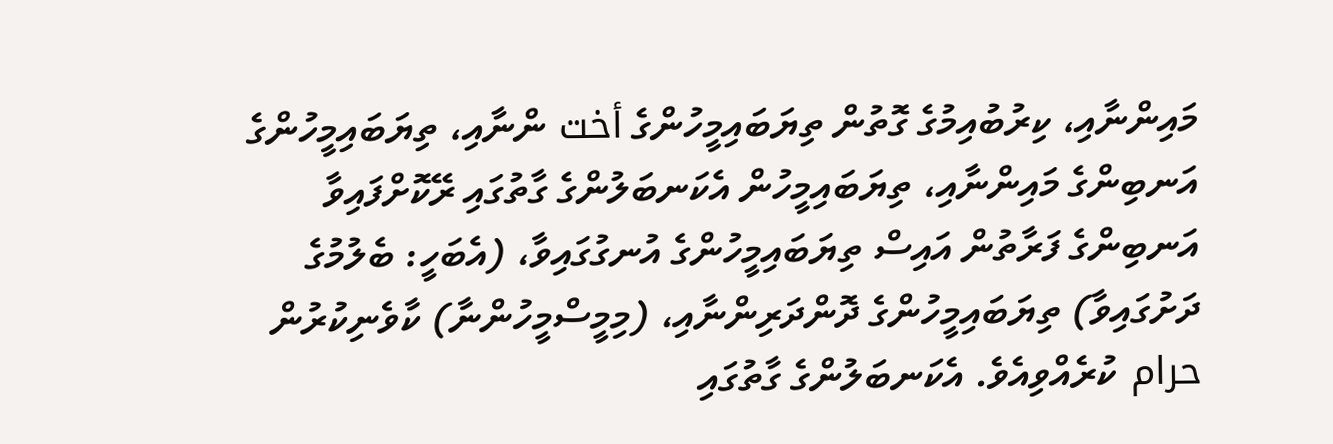މައިންނާއި، ކިރުބުއިމުގެ ގޮތުން ތިޔަބައިމީހުންގެ أخت ންނާއި، ތިޔަބައިމީހުންގެ އަނބިންގެ މައިންނާއި، ތިޔަބައިމީހުން އެކަނބަލުންގެ ގާތުގައި ރޭކޮށްފައިވާ އަނބިންގެ ފަރާތުން އައިސް ތިޔަބައިމީހުންގެ އުނގުގައިވާ، (އެބަހީ: ބެލުމުގެ ދަށުގައިވާ) ތިޔަބައިމީހުންގެ ދޮންދަރިންނާއި، (މިމީސްމީހުންނާ) ކާވެނިކުރުން حرام ކުރެއްވިއެވެ. އެކަނބަލުންގެ ގާތުގައި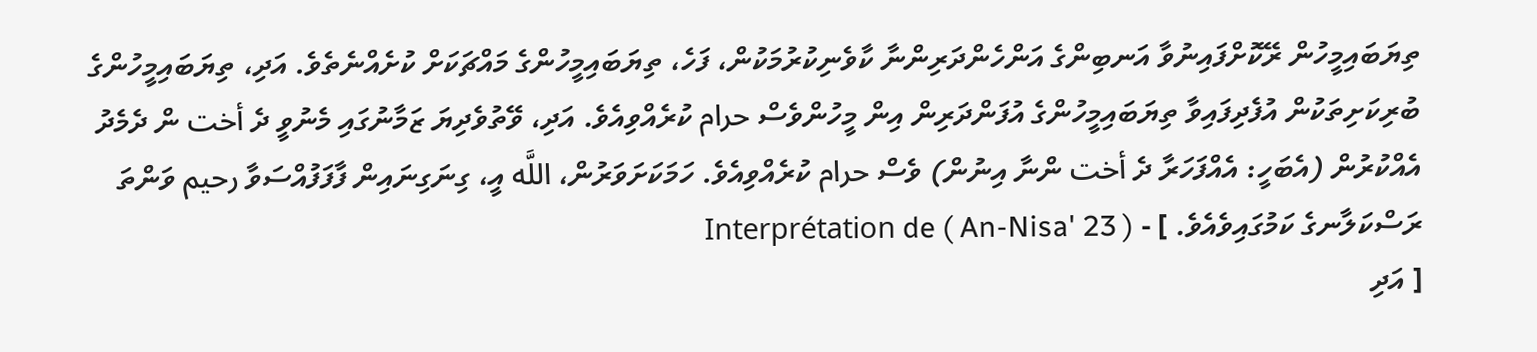ތިޔަބައިމީހުން ރޭކޮށްފައިނުވާ އަނބިންގެ އަންހެންދަރިންނާ ކާވެނިކުރުމަކުން، ފަހެ، ތިޔަބައިމީހުންގެ މައްޗަކަށް ކުށެއްނެތެވެ. އަދި، ތިޔަބައިމީހުންގެ ބުރިކަށިތަކުން އުފެދިފައިވާ ތިޔަބައިމީހުންގެ އުފަންދަރިން އިން މީހުންވެސް حرام ކުރެއްވިއެވެ. އަދި، ވޭތުވެދިޔަ ޒަމާނުގައި މެނުވީ ދެ أخت ން ދެމެދު އެއްކުރުން (އެބަހީ: އެއްފަހަރާ ދެ أخت ންނާ އިނުން) ވެސް حرام ކުރެއްވިއެވެ. ހަމަކަށަވަރުން، اللَّه އީ، ގިނަގިނައިން ފާފަފުއްސަވާ رحيم ވަންތަ ރަސްކަލާނގެ ކަމުގައިވެއެވެ. ] - Interprétation de ( An-Nisa' 23 )
[ އަދި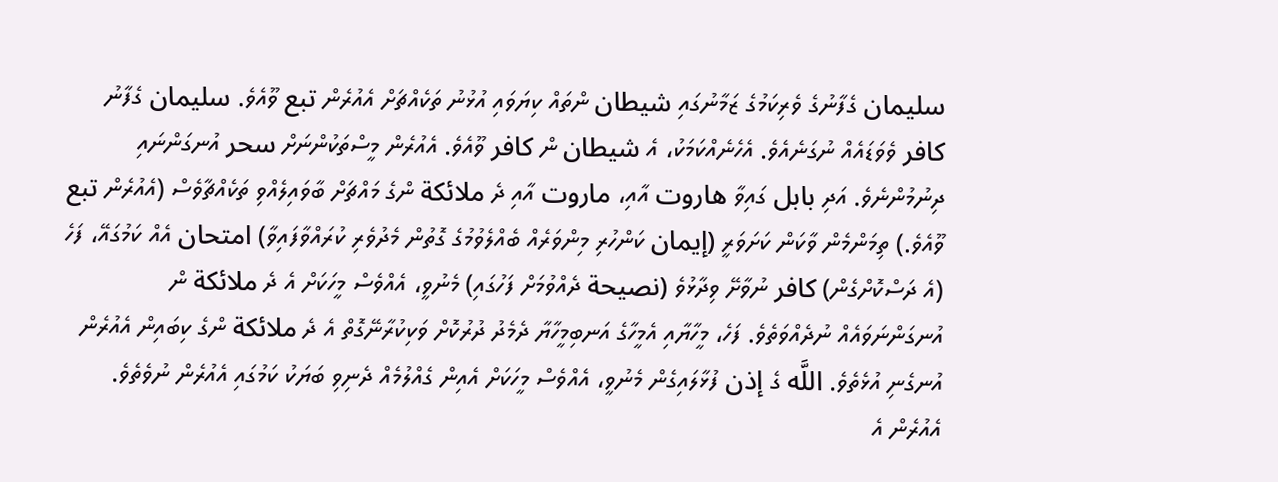سليمان ގެފާނުގެ ވެރިކަމުގެ ޒަމާނުގައި شيطان ންތައް ކިޔަވައި އުޅުނު ތަކެއްޗަށް އެއުރެން تبع ވޫއެވެ. سليمان ގެފާނު كافر ވެވަޑައެއް ނުގަނެއެވެ. އެހެނެއްކަމަކު، އެ شيطان ން كافر ވޫއެވެ. އެއުރެން މީސްތަކުންނަށް سحر އުނގަންނައި ދިނުމުންނެވެ. އަދި بابل ގައިވާ هاروت އާއި، ماروت އާއި ދެ ملائكة ންގެ މައްޗަށް ބާވައިލެއްވި ތަކެއްޗާވެސް (އެއުރެން تبع ވޫއެވެ.) ތިމަންމެން ވާކަން ކަށަވަރީ (إيمان ކަންހުރި މިންވަރެއް ބެއްލެވުމުގެ ގޮތުން މެދުވެރި ކުރައްވާފައިވާ) امتحان އެއް ކަމުގައޭ، ފަހެ (އެ ދަސްކޮށްގެން) كافر ނުވާށޭ ވިދާޅުވެ (نصيحة ދެއްވުމަށް ފަހުގައި) މެނުވީ، އެއްވެސް މީހަކަށް އެ ދެ ملائكة ން އުނގަންނަވައެއް ނުދެއްވަތެވެ. ފަހެ، މީހާޔާއި އެމީހާގެ އަނބިމީހާޔާ ދެމެދު ދުރުކޮށް ވަކިކުރާނޭގޮތް އެ ދެ ملائكة ންގެ ކިބައިން އެއުރެން އުނގެނި އުޅެތެވެ. اللَّه ގެ إذن ފުޅާލައިގެން މެނުވީ، އެއްވެސް މީހަކަށް އެއިން ގެއްލުމެއް ދެނިވި ބަޔަކު ކަމުގައި އެއުރެން ނުވެތެވެ. އެއުރެން އެ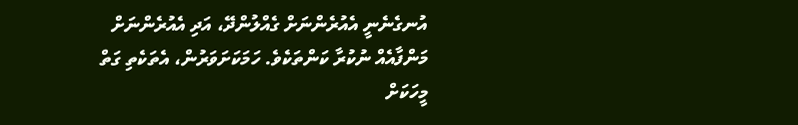އުނގެނެނީ އެއުރެންނަށް ގެއްލުންދޭ، އަދި އެއުރެންނަށް މަންފާއެއް ނުކުރާ ކަންތަކެވެ. ހަމަކަށަވަރުން، އެތަކެތި ގަތް މީހަކަށް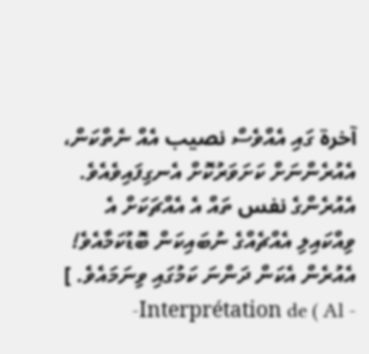آخرة ގައި އެއްވެސް نصيب އެއް ނެތްކަން، އެއުރެންނަށް ކަށަވަރުކޮށް އެނގިފައިވެއެވެ. އެއުރެންގެ نفس ތައް އެ އެއްޗަކަށް އެ ވިއްކައިލި އެއްޗެއްގެ ނުބައިކަން ބޮޑުކަމާއެވެ! އެއުރެން އެކަން ދަންނަ ކަމުގައި ވިނަމައެވެ. ] - Interprétation de ( Al-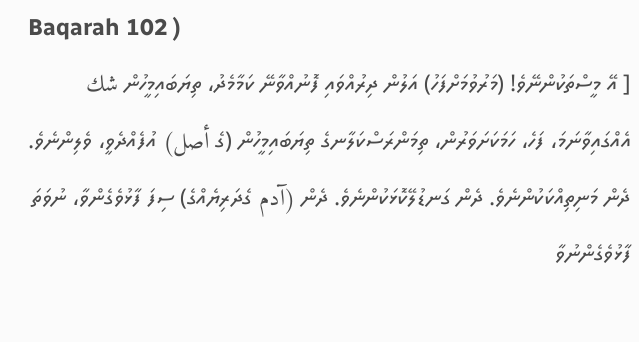Baqarah 102 )
[ އޭ މީސްތަކުންނޭވެ! (މަރުވުމަށްފަހު) އަލުން ދިރުއްވައި ފޮނުއްވާނޭ ކަމާމެދު، ތިޔަބައިމީހުން شك އެއްގައިވާނަމަ، ފަހެ، ހަމަކަށަވަރުން، ތިމަންރަސްކަލާނގެ ތިޔަބައިމީހުން (ގެ أصل) އުފެއްދެވީ، ވެލިންނެވެ. ދެން މަނިތިއްކަކުންނެވެ. ދެން ގަނޑުލޭކޮޅަކުންނެވެ. ދެން (آدم ގެދަރިޔެއްގެ) ސިފަ ފާޅުވެގެންވާ، ނުވަތަ ފާޅުވެގެންނުވާ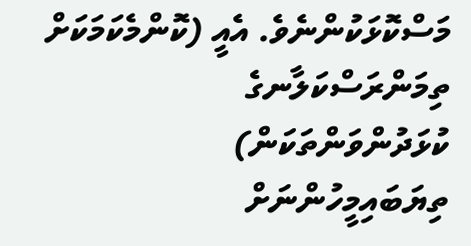މަސްކޮޅަކުންނެވެ. އެއީ (ކޮންމެކަމަކަށް ތިމަންރަސްކަލާނގެ ކުޅަދުންވަންތަކަން) ތިޔަބައިމީހުންނަށް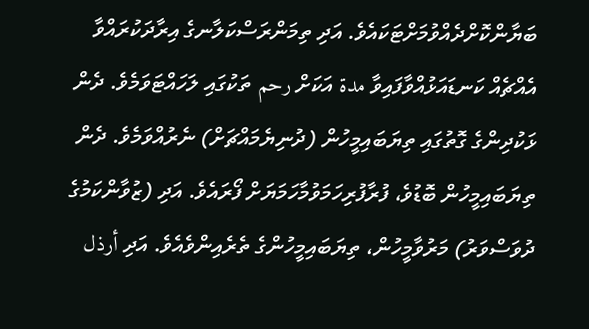ބަޔާންކޮށްދެއްވުމަށްޓަކައެވެ. އަދި ތިމަންރަސްކަލާނގެ އިރާދަކުރައްވާ އެއްޗެއް ކަނޑައަޅުއްވާފައިވާ مدة އަކަށް رحم ތަކުގައި ލަހައްޓަވަމެވެ. ދެން ޅަކުދިންގެ ގޮތުގައި ތިޔަބައިމީހުން (ދުނިޔެމައްޗަށް) ނެރުއްވަމެވެ. ދެން ތިޔަބައިމީހުން ބޮޑުވެ، ފުރާފުރިހަމަވުމާހަމަޔަށް ފޯރައެވެ. އަދި (ޒުވާންކަމުގެ ދުވަސްވަރު) މަރުވާމީހުން، ތިޔަބައިމީހުންގެ ތެރެއިންވެއެވެ. އަދި أرذل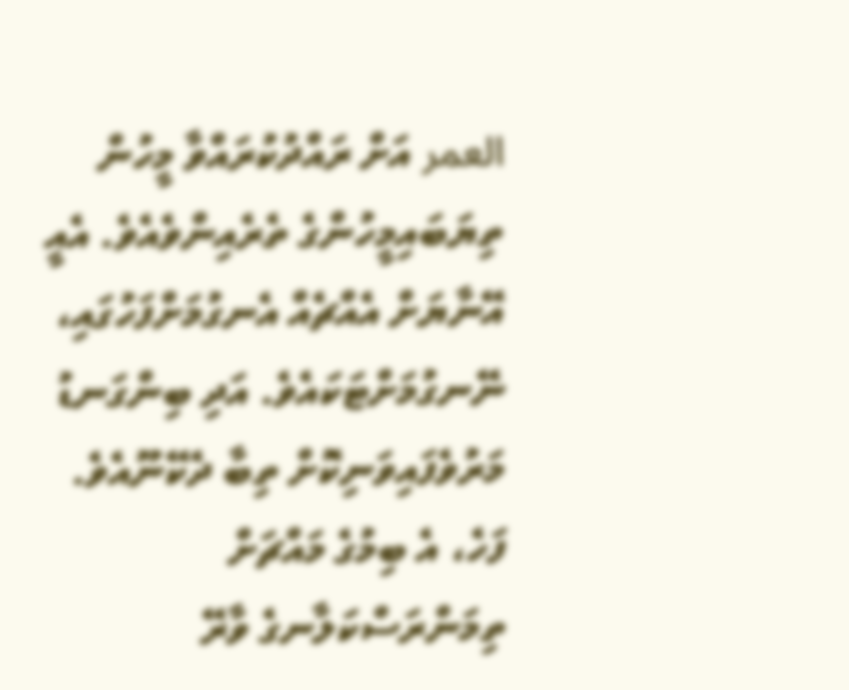العمر އަށް ރައްދުކުރައްވާ މީހުން ތިޔަބައިމީހުންގެ ތެރެއިންވެއެވެ. އެއީ އޭނާޔަށް އެއްޗެއް އެނގުމަށްފަހުގައި، ނޭނގުމަށްޓަކައެވެ. އަދި ބިންގަނޑު މަރުވެފައިވަނިކޮށް ތިބާ ދެކޭނޫއެވެ. ފަހެ، އެ ބިމުގެ މައްޗަށް ތިމަންރަސްކަލާނގެ ވާރޭ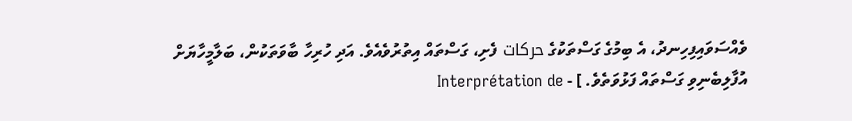ވެއްސަވައިފިހިނދު، އެ ބިމުގެ ގަސްތަކުގެ حركات ފެށި، ގަސްތައް އިތުރުވެއެވެ. އަދި ހުރިހާ ބާވަތަކުން، ބަލާމީހާޔަށް އުފާލިބެނިވި ގަސްތައް ފަޅުވަތެވެ. ] - Interprétation de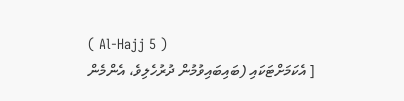( Al-Hajj 5 )
[ އެކަމަށްޓަކައި (ބައިބައިވުމުން ދުރުހެލިވެ، އެންމެން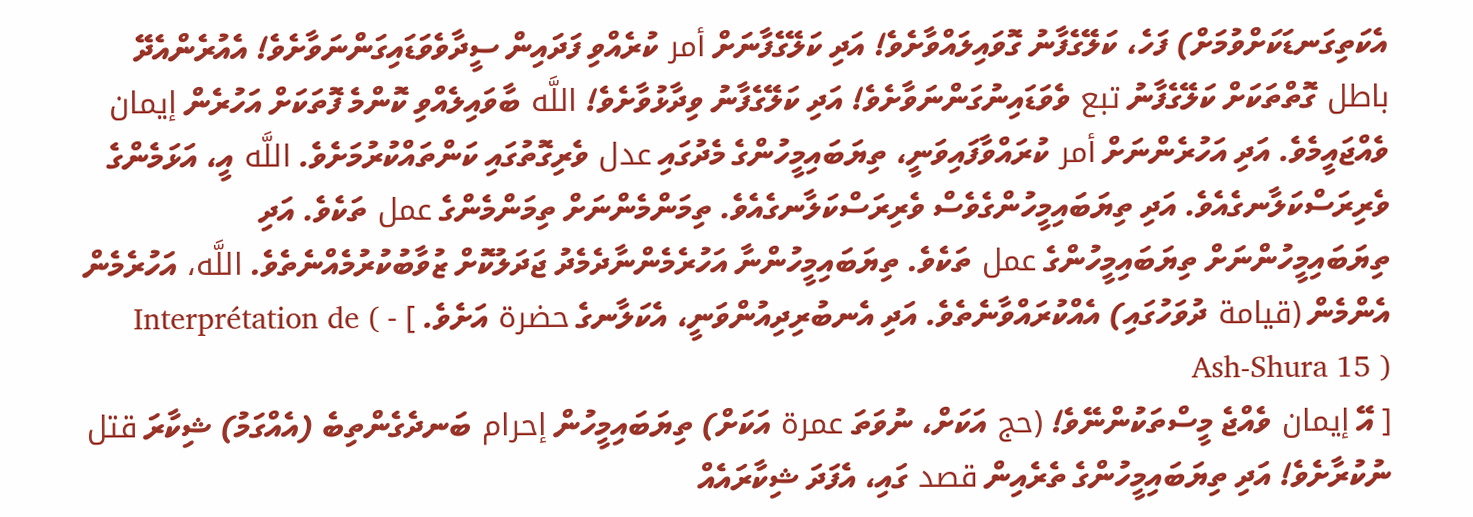އެކަތިގަނޑަކަށްވުމަށް) ފަހެ، ކަލޭގެފާނު ގޮވައިލައްވާށެވެ! އަދި ކަލޭގެފާނަށް أمر ކުރެއްވި ފަދައިން ސީދާވެވަޑައިގަންނަވާށެވެ! އެއުރެންއެދޭ باطل ގޮތްތަކަށް ކަލޭގެފާނު تبع ވެވަޑައިނުގަންނަވާށެވެ! އަދި ކަލޭގެފާނު ވިދާޅުވާށެވެ! اللَّه ބާވައިލެއްވި ކޮންމެ ފޮތަކަށް އަހުރެން إيمان ވެއްޖައީމެވެ. އަދި އަހުރެންނަށް أمر ކުރައްވާފައިވަނީ، ތިޔަބައިމީހުންގެ މެދުގައި عدل ވެރިގޮތުގައި ކަންތައްކުރުމަށެވެ. اللَّه އީ، އަޅަމެންގެ ވެރިރަސްކަލާނގެއެވެ. އަދި ތިޔަބައިމީހުންގެވެސް ވެރިރަސްކަލާނގެއެވެ. ތިމަންމެންނަށް ތިމަންމެންގެ عمل ތަކެވެ. އަދި ތިޔަބައިމީހުންނަށް ތިޔަބައިމީހުންގެ عمل ތަކެވެ. ތިޔަބައިމީހުންނާ އަހުރެމެންނާދެމެދު ޖަދަލުކޮށް ޒުވާބުކުރުމެއްނެތެވެ. اللَّه، އަހުރެމެން އެންމެން (قيامة ދުވަހުގައި) އެއްކުރައްވާނެތެވެ. އަދި އެނބުރިދިއުންވަނީ، އެކަލާނގެ حضرة އަށެވެ. ] - Interprétation de ( Ash-Shura 15 )
[ އޭ إيمان ވެއްޖެ މީސްތަކުންނޭވެ! (حج އަކަށް، ނުވަތަ عمرة އަކަށް) ތިޔަބައިމީހުން إحرام ބަނދެގެންތިބެ (އެއްގަމު) ޝިކާރަ قتل ނުކުރާށެވެ! އަދި ތިޔަބައިމީހުންގެ ތެރެއިން قصد ގައި، އެފަދަ ޝިކާރައެއް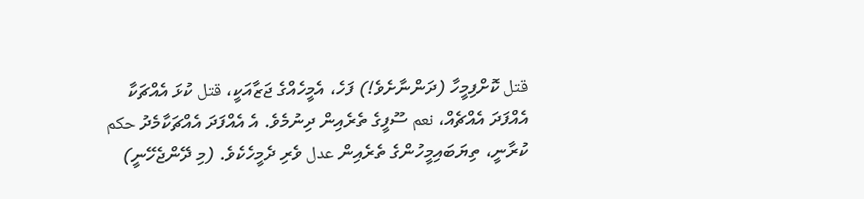قتل ކޮށްފިމީހާ (ދަންނާށެވެ!) ފަހެ، އެމީހެއްގެ ޖަޒާއަކީ، قتل ކުޅަ އެއްޗަކާ އެއްފަދަ އެއްޗެއް، نعم ސޫފީގެ ތެރެއިން ދިނުމެވެ. އެ އެއްފަދަ އެއްޗަކާމެދު حكم ކުރާނީ، ތިޔަބައިމީހުންގެ ތެރެއިން عدل ވެރި ދެމީހެކެވެ. (މި ދޭންޖެހޭނީ)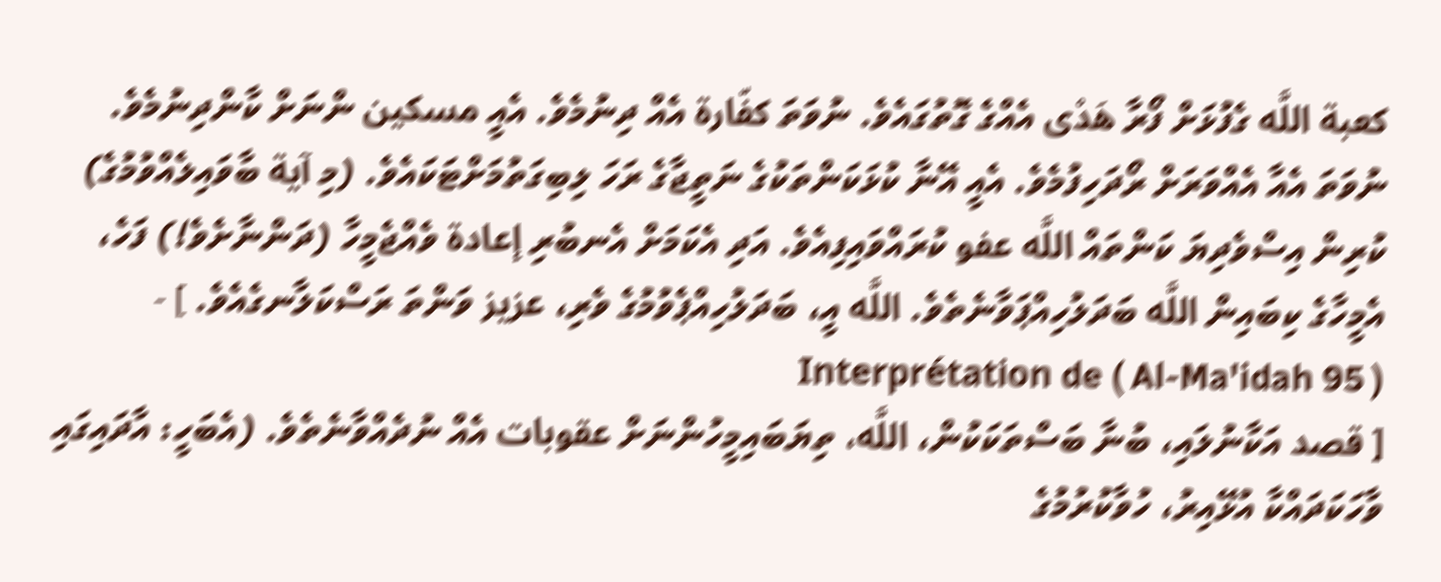كعبة اللَّه ގެފުޅަށް ފޯރާ هَدْى އެއްގެ ގޮތުގައެވެ. ނުވަތަ كفّارة އެއް ދިނުމެވެ. އެއީ مسكين ންނަށް ކާންދިނުމެވެ. ނުވަތަ އެއާ އެއްވަރަށް ރޯދަހިފުމެވެ. އެއީ އޭނާ ކުޅަކަންތަކުގެ ނަތީޖާގެ ރަހަ ލިބިގަތުމަށްޓަކައެވެ. (މި آية ބާވައިލެއްވުމުގެ) ކުރިން އިސްވެދިޔަ ކަންތައް اللَّه عفو ކުރައްވައިފިއެވެ. އަދި އެކަމަށް އެނބުރި إعادة ވެއްޖެމީހާ (ދަންނާށެވެ!) ފަހެ، އެމީހާގެ ކިބައިން اللَّه ބަދަލުހިއްޕަވާނެތެވެ. اللَّه އީ، ބަދަލުހިއްޕެވުމުގެ ވެރި، عزيز ވަންތަ ރަސްކަލާނގެއެވެ. ] - Interprétation de ( Al-Ma'idah 95 )
[ قصد އަކާނުލައި، ބުނާ ބަސްތަކަކުން، اللَّه، ތިޔަބައިމީހުންނަށް عقوبات އެއް ނުދެއްވާނެތެވެ. (އެބަހީ: އާދައިގައި ވާހަކަދައްކާ އުޅޭއިރު، ހުވާކުރުމުގެ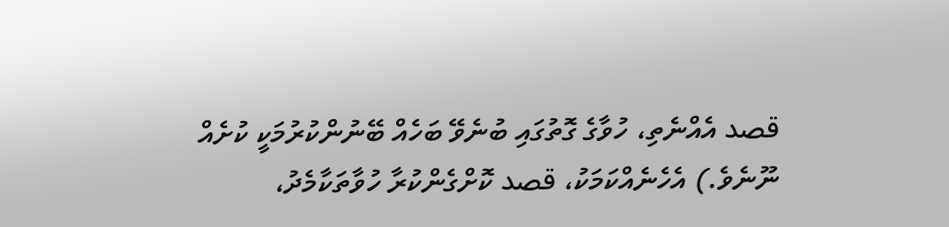قصد އެއްނެތި، ހުވާގެ ގޮތުގައި ބުނެވޭ ބަހެއް ބޭނުންކުރުމަކީ ކުށެއް ނޫނެވެ.) އެހެނެއްކަމަކު، قصد ކޮށްގެންކުރާ ހުވާތަކާމެދު،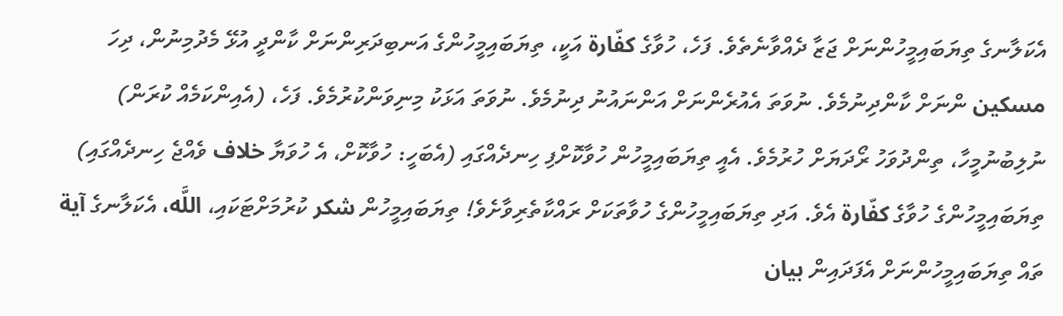އެކަލާނގެ ތިޔަބައިމީހުންނަށް ޖަޒާ ދެއްވާނެތެވެ. ފަހެ، ހުވާގެ كفّارة އަކީ، ތިޔަބައިމީހުންގެ އަނބިދަރިންނަށް ކާންދީ އުޅޭ މެދުމިނުން، ދިހަ مسكين ންނަށް ކާންދިނުމެވެ. ނުވަތަ އެއުރެންނަށް އަންނައުނު ދިނުމެވެ. ނުވަތަ އަޅަކު މިނިވަންކުރުމެވެ. ފަހެ، (އެއިންކަމެއް ކުރަން) ނުލިބުނުމީހާ، ތިންދުވަހު ރޯދަޔަށް ހުރުމެވެ. އެއީ ތިޔަބައިމީހުން ހުވާކޮށްފި ހިނދެއްގައި (އެބަހީ: ހުވާކޮށް، އެ ހުވަޔާ خلاف ވެއްޖެ ހިނދެއްގައި) ތިޔަބައިމީހުންގެ ހުވާގެ كفّارة އެވެ. އަދި ތިޔަބައިމީހުންގެ ހުވާތަކަށް ރައްކާތެރިވާށެވެ! ތިޔަބައިމީހުން شكر ކުރުމަށްޓަކައި، اللَّه، އެކަލާނގެ آية ތައް ތިޔަބައިމީހުންނަށް އެފަދައިން بيان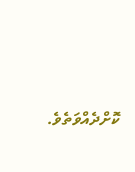ކޮށްދެއްވަތެވެ.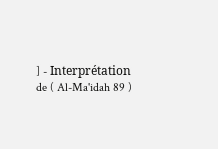] - Interprétation de ( Al-Ma'idah 89 )